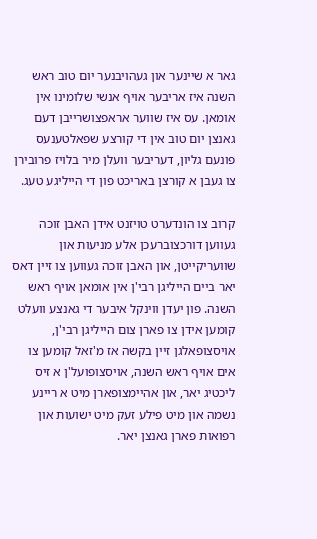גאר א שיינער און געהויבנער יום טוב ראש השנה איז אריבער אויף אנשי שלומינו אין אומאן. עס איז שווער אראפצושרייבן דעם גאנצן יום טוב אין די קורצע שפאלטענעס פונעם גליון, דעריבער וועלן מיר בלויז פרובירן צו געבן א קורצן באריכט פון די הייליגע טעג.

קרוב צו הונדערט טויזנט אידן האבן זוכה געווען דורכצוברעכן אלע מניעות און שוועריקייטן, און האבן זוכה געווען צו זיין דאס יאר ביים הייליגן רבי'ן אין אומאן אויף ראש השנה. פון יעדן ווינקל איבער די גאנצע וועלט קומען אידן צו פארן צום הייליגן רבי'ן, אויסצופאלגן זיין בקשה אז מ'זאל קומען צו אים אויף ראש השנה, אויסצופועל'ן א זיס ליכטיג יאר, און אהיימצופארן מיט א ריינע נשמה און מיט פילע זעק מיט ישועות און רפואות פארן גאנצן יאר.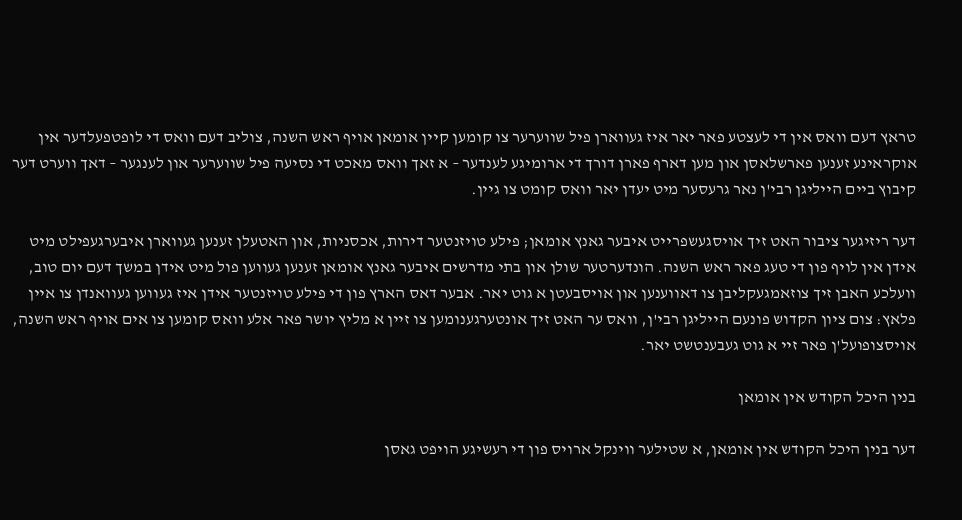טראץ דעם וואס אין די לעצטע פאר יאר איז געווארן פיל שווערער צו קומען קיין אומאן אויף ראש השנה, צוליב דעם וואס די לופטפעלדער אין אוקראינע זענען פארשלאסן און מען דארף פארן דורך די ארומיגע לענדער – א זאך וואס מאכט די נסיעה פיל שווערער און לענגער – דאך ווערט דער קיבוץ ביים הייליגן רבי'ן נאר גרעסער מיט יעדן יאר וואס קומט צו גיין.

דער ריזיגער ציבור האט זיך אויסגעשפרייט איבער גאנץ אומאן; פילע טויזנטער דירות, אכסניות, און האטעלן זענען געווארן איבערגעפילט מיט אידן אין לויף פון די טעג פאר ראש השנה. הונדערטער שולן און בתי מדרשים איבער גאנץ אומאן זענען געווען פול מיט אידן במשך דעם יום טוב, וועלכע האבן זיך צוזאמגעקליבן צו דאווענען און אויסבעטן א גוט יאר. אבער דאס הארץ פון די פילע טויזנטער אידן איז געווען געוואנדן צו איין פלאץ: צום ציון הקדוש פונעם הייליגן רבי'ן, וואס ער האט זיך אונטערגענומען צו זיין א מליץ יושר פאר אלע וואס קומען צו אים אויף ראש השנה, אויסצופועל'ן פאר זיי א גוט געבענטשט יאר.

בנין היכל הקודש אין אומאן

דער בנין היכל הקודש אין אומאן, א שטילער ווינקל ארויס פון די רעשיגע הויפט גאסן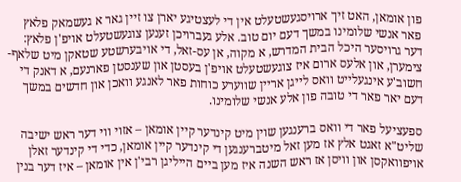פון אומאן, האט זיך ארויסגעשטעלט אין די לעצטיגע יארן צו זיין גאר א געשמאק פלאץ פאר אנשי שלומינו במשך דעם יום טוב. אלע געברויכן זענען צוגעשטעלט אויפ'ן פלאץ: דער גרויסער היכל הבית המדרש, א מקוה, אן עס-זאל, די אויבערשטע שטאקן מיט שלאף-צימערן, און אלעס ארום איז צוגעשטעלט אויפ'ן בעסטן און שענסטן פארנעם, א דאנק די חשוב'ע אינגעלייט וואס לייגן אריין שווערע כוחות פאר לאנגע וואכן און חדשים במשך דעם יאר פאר די טובה פון אלע אנשי שלומינו.

ספעציעל פאר די וואס ברענגען שוין מיט קינדער קיין אומאן – אזוי ווי דער ראש ישיבה שליט"א זאגט אלץ אז מען זאל מיטברענגען די קינדער קיין אומאן, כדי די קינדער זאלן אויפוואקסן און וויסן אז ראש השנה איז מען ביים הייליגן רבי'ן אין אומאן – איז דער בנין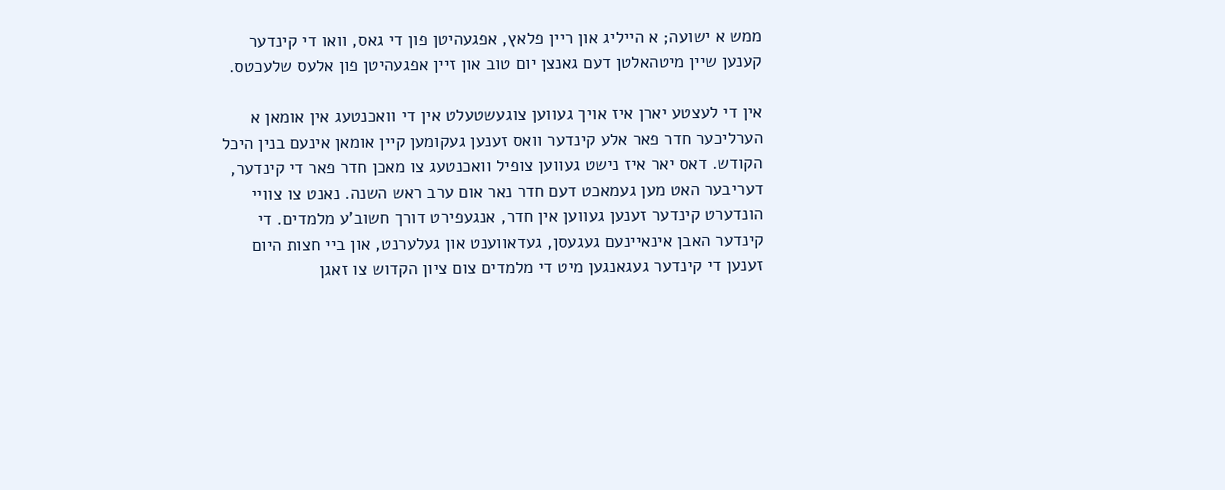ממש א ישועה; א הייליג און ריין פלאץ, אפגעהיטן פון די גאס, וואו די קינדער קענען שיין מיטהאלטן דעם גאנצן יום טוב און זיין אפגעהיטן פון אלעס שלעכטס.

אין די לעצטע יארן איז אויך געווען צוגעשטעלט אין די וואכנטעג אין אומאן א הערליכער חדר פאר אלע קינדער וואס זענען געקומען קיין אומאן אינעם בנין היכל הקודש. דאס יאר איז נישט געווען צופיל וואכנטעג צו מאכן חדר פאר די קינדער, דעריבער האט מען געמאכט דעם חדר נאר אום ערב ראש השנה. נאנט צו צוויי הונדערט קינדער זענען געווען אין חדר, אנגעפירט דורך חשוב'ע מלמדים. די קינדער האבן אינאיינעם געגעסן, געדאווענט און געלערנט, און ביי חצות היום זענען די קינדער געגאנגען מיט די מלמדים צום ציון הקדוש צו זאגן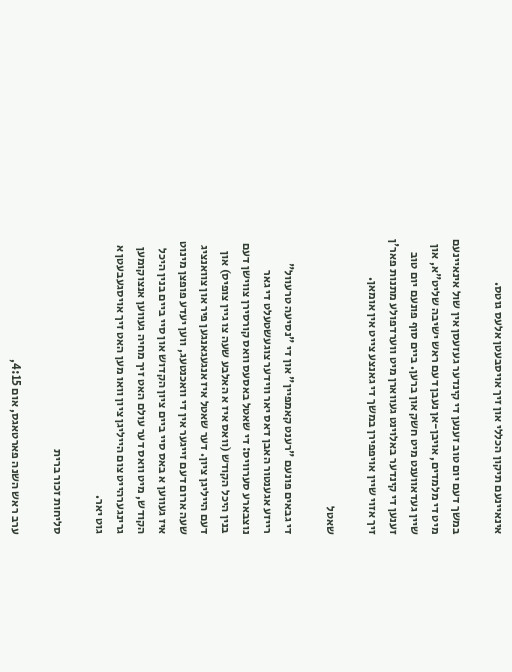אינאיינעם תיקון הכללי און זיך אויסבעטן אלעס גוטס.

במשך דעם יום טוב זענען די קינדער געזעסן אין שול אינאיינעם מיט די מלמדים, אויבן-אן נעבן דעם ראש ישיבה שליט"א, און שיין געדאווענט מיט חשק און ברען. ביים סוף פונעם יום טוב זענען די קינדער באלוינט געווארן מיט ווערדפולע מתנות פאר'ן זיך אזוי שיין אויפפירן במשך די גאנצע צייט אין אומאן.

שאטל

די גבאים פונעם "רענט קאמפיין" און די "נסיעה טרעוול" רייזע אגענטור האבן דאס יאר ווידער צוגעשטעלט די גאר נוצבארע סערוויס: די שאטל באסעס וואס קורסירן צווישן דעם בנין היכל הקודש (וואס איז א האלבע שעה צו גיין צופיס) און דעם הייליגן ציון. דער שאטל איז אנגעגאנגען פיר און צוואנציג שעה ארום דעם זייגער אין די וואכנטעג, ווען יעדע פופצן מינוט איז געווען א באס סיי ביים ציון הקדוש און סיי ביים בנין היכל הקודש, מיט וואס דער עולם האט זיך מחיה געווען אנצוקומען גרינגערהייט צום הייליגן ציון וואו מען האט זיך אויסגעבעטן א גוט יאר.

סליחות זכור ברית

ערב ראש השנה פארטאגס, אום 4:15,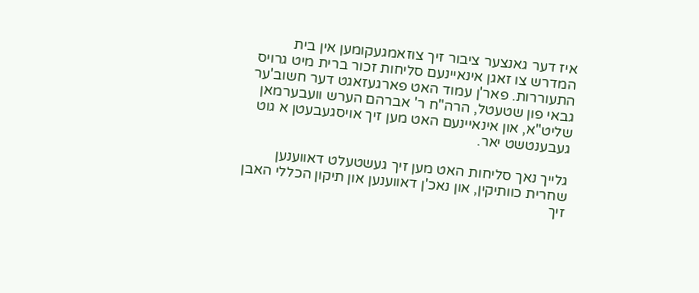איז דער גאנצער ציבור זיך צוזאמגעקומען אין בית המדרש צו זאגן אינאיינעם סליחות זכור ברית מיט גרויס התעוררות. פאר'ן עמוד האט פארגעזאגט דער חשוב'ער גבאי פון שטעטל, הרה"ח ר' אברהם הערש וועבערמאן שליט"א, און אינאיינעם האט מען זיך אויסגעבעטן א גוט געבענטשט יאר.

גלייך נאך סליחות האט מען זיך געשטעלט דאווענען שחרית כוותיקין, און נאכ'ן דאווענען און תיקון הכללי האבן זיך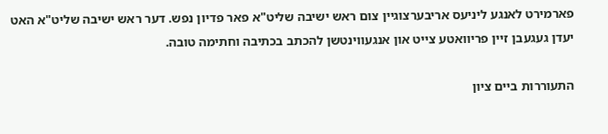פארמירט לאנגע ליניעס אריבערצוגיין צום ראש ישיבה שליט"א פאר פדיון נפש. דער ראש ישיבה שליט"א האט יעדן געגעבן זיין פריוואטע צייט און אנגעווינטשן להכתב בכתיבה וחתימה טובה.

התעוררות ביים ציון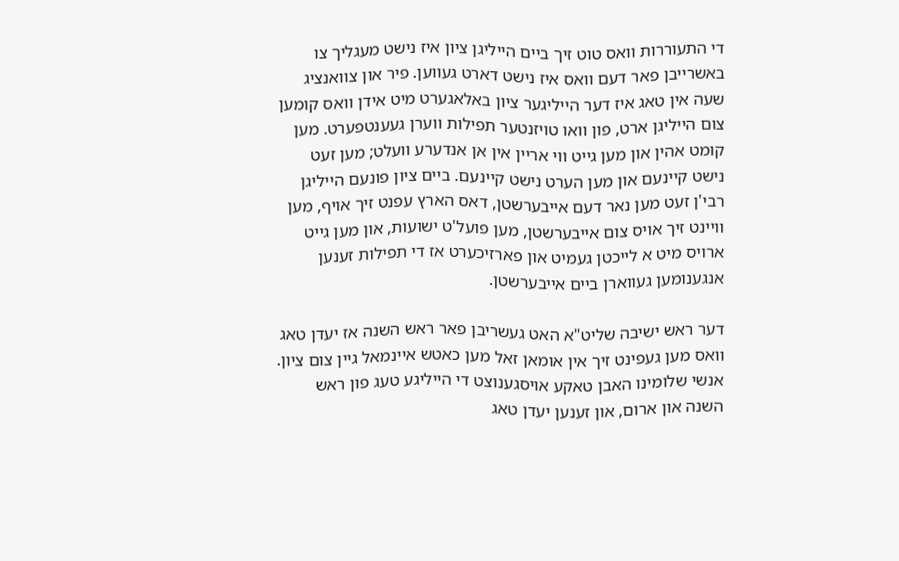די התעוררות וואס טוט זיך ביים הייליגן ציון איז נישט מעגליך צו באשרייבן פאר דעם וואס איז נישט דארט געווען. פיר און צוואנציג שעה אין טאג איז דער הייליגער ציון באלאגערט מיט אידן וואס קומען צום הייליגן ארט, פון וואו טויזנטער תפילות ווערן געענטפערט. מען קומט אהין און מען גייט ווי אריין אין אן אנדערע וועלט; מען זעט נישט קיינעם און מען הערט נישט קיינעם. ביים ציון פונעם הייליגן רבי'ן זעט מען נאר דעם אייבערשטן, דאס הארץ עפנט זיך אויף, מען וויינט זיך אויס צום אייבערשטן, מען פועל'ט ישועות, און מען גייט ארויס מיט א לייכטן געמיט און פארזיכערט אז די תפילות זענען אנגענומען געווארן ביים אייבערשטן.

דער ראש ישיבה שליט"א האט געשריבן פאר ראש השנה אז יעדן טאג וואס מען געפינט זיך אין אומאן זאל מען כאטש איינמאל גיין צום ציון. אנשי שלומינו האבן טאקע אויסגענוצט די הייליגע טעג פון ראש השנה און ארום, און זענען יעדן טאג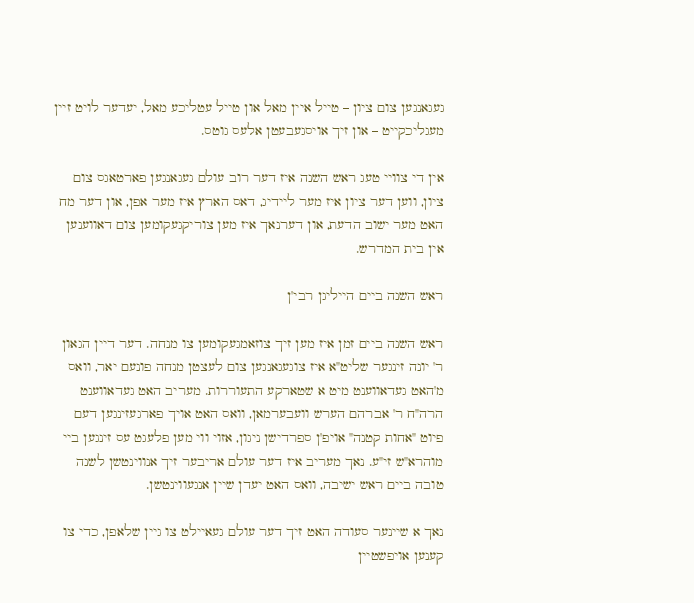געגאנגען צום ציון – טייל איין מאל און טייל עטליכע מאל, יעדער לויט זיין מעגליכקייט – און זיך אויסגעבעטן אלעס גוטס.

אין די צוויי טעג ראש השנה איז דער רוב עולם געגאנגען פארטאגס צום ציון, ווען דער ציון איז מער ליידיג, דאס הארץ איז מער אפן, און דער מח האט מער ישוב הדעת, און דערנאך איז מען צוריקגעקומען צום דאווענען אין בית המדרש.

ראש השנה ביים הייליגן רבי'ן

ראש השנה ביים זמן איז מען זיך צוזאמגעקומען צו מנחה. דער דיין הגאון ר' יונה זינגער שליט"א איז צוגעגאנגען צום לעצטן מנחה פונעם יאר, וואס מ'האט געדאווענט מיט א שטארקע התעוררות. מעריב האט געדאווענט הרה"ח ר' אברהם הערש וועבערמאן, וואס האט אויך פארגעזינגען דעם פיוט "אחות קטנה" אויפ'ן ספרדישן ניגון, אזוי ווי מען פלעגט עס זינגען ביי מוהרא"ש זי"ע. נאך מעריב איז דער עולם אריבער זיך אנווינטשן לשנה טובה ביים ראש ישיבה, וואס האט יעדן שיין אנגעווינטשן.

נאך א שיינער סעודה האט זיך דער עולם געאיילט צו גיין שלאפן, כדי צו קענען אויפשטיין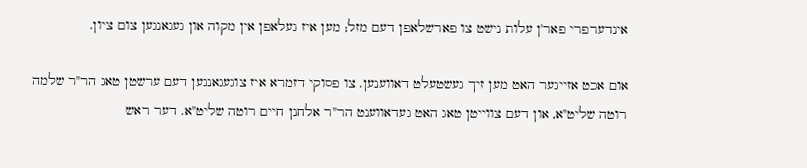אינדערפרי פאר'ן עלות נישט צו פארשלאפן דעם מזל; מען איז געלאפן אין מקוה און געגאנגען צום ציון.

אום אכט אזייגער האט מען זיך געשטעלט דאווענען. צו פסוקי דזמרא איז צוגעגאנגען דעם ערשטן טאג הר"ר שלמה רוטה שליט"א, און דעם צווייטן טאג האט געדאווענט הר"ר אלחנן חיים רוטה שליט"א. דער ראש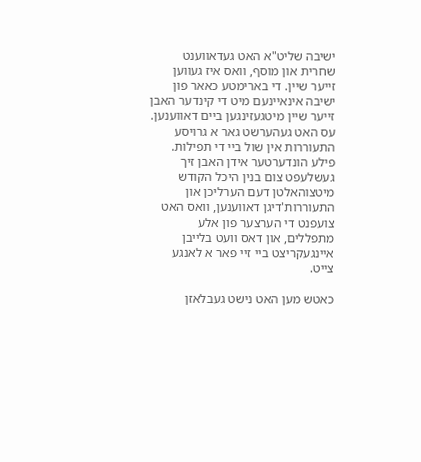ישיבה שליט"א האט געדאווענט שחרית און מוסף, וואס איז געווען זייער שיין. די בארימטע כאאר פון ישיבה אינאיינעם מיט די קינדער האבן זייער שיין מיטגעזינגען ביים דאווענען. עס האט געהערשט גאר א גרויסע התעוררות אין שול ביי די תפילות. פילע הונדערטער אידן האבן זיך געשלעפט צום בנין היכל הקודש מיטצוהאלטן דעם הערליכן און התעוררות'דיגן דאווענען, וואס האט צועפנט די הערצער פון אלע מתפללים, און דאס וועט בלייבן איינגעקריצט ביי זיי פאר א לאנגע צייט.

כאטש מען האט נישט געבלאזן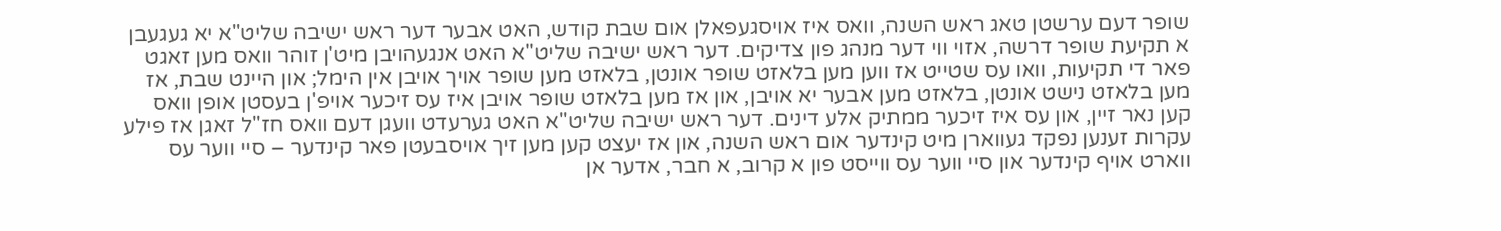שופר דעם ערשטן טאג ראש השנה, וואס איז אויסגעפאלן אום שבת קודש, האט אבער דער ראש ישיבה שליט"א יא געגעבן א תקיעת שופר דרשה, אזוי ווי דער מנהג פון צדיקים. דער ראש ישיבה שליט"א האט אנגעהויבן מיט'ן זוהר וואס מען זאגט פאר די תקיעות, וואו עס שטייט אז ווען מען בלאזט שופר אונטן, בלאזט מען שופר אויך אויבן אין הימל; און היינט שבת, אז מען בלאזט נישט אונטן, בלאזט מען אבער יא אויבן, און אז מען בלאזט שופר אויבן איז עס זיכער אויפ'ן בעסטן אופן וואס קען נאר זיין, און עס איז זיכער ממתיק אלע דינים. דער ראש ישיבה שליט"א האט גערעדט וועגן דעם וואס חז"ל זאגן אז פילע עקרות זענען נפקד געווארן מיט קינדער אום ראש השנה, און אז יעצט קען מען זיך אויסבעטן פאר קינדער – סיי ווער עס ווארט אויף קינדער און סיי ווער עס ווייסט פון א קרוב, א חבר, אדער אן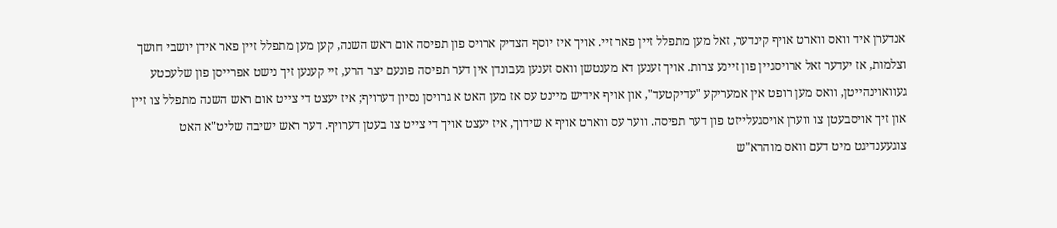אנדערן איד וואס ווארט אויף קינדער, זאל מען מתפלל זיין פאר זיי. אויך איז יוסף הצדיק ארויס פון תפיסה אום ראש השנה, קען מען מתפלל זיין פאר אידן יושבי חושך וצלמות, אז יעדער זאל ארויסגיין פון זיינע צרות. אויך זענען דא מענטשן וואס זענען געבונדן אין דער תפיסה פונעם יצר הרע, זיי קענען זיך נישט אפרייסן פון שלעכטע געוואוינהייטן, וואס מען רופט אין אמעריקע "עדיקטעד", און אויף אידיש מיינט עס אז מען האט א גרויסן נסיון דערויף; איז יעצט די צייט אום ראש השנה מתפלל צו זיין און זיך אויסבעטן צו ווערן אויסגעלייזט פון דער תפיסה. ווער עס ווארט אויף א שידוך, איז יעצט אויך די צייט צו בעטן דערויף. דער ראש ישיבה שליט"א האט צוגעענדיגט מיט דעם וואס מוהרא"ש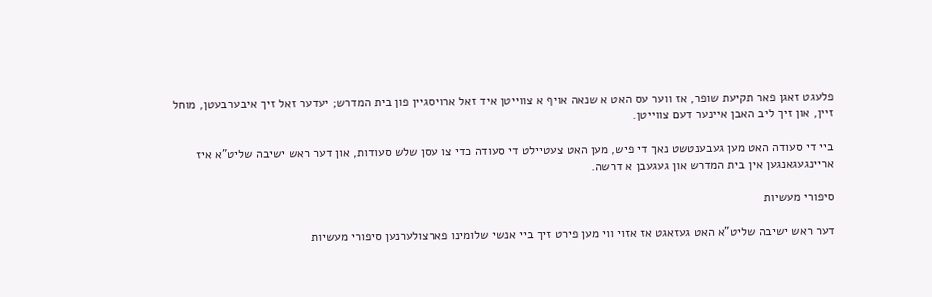פלעגט זאגן פאר תקיעת שופר, אז ווער עס האט א שנאה אויף א צווייטן איד זאל ארויסגיין פון בית המדרש; יעדער זאל זיך איבערבעטן, מוחל זיין, און זיך ליב האבן איינער דעם צווייטן.

ביי די סעודה האט מען געבענטשט נאך די פיש, מען האט צעטיילט די סעודה כדי צו עסן שלש סעודות, און דער ראש ישיבה שליט"א איז אריינגעגאנגען אין בית המדרש און געגעבן א דרשה.

סיפורי מעשיות

דער ראש ישיבה שליט"א האט געזאגט אז אזוי ווי מען פירט זיך ביי אנשי שלומינו פארצולערנען סיפורי מעשיות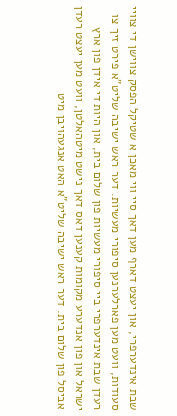שבת אינדערפרי, און יעצט דארף מען דאך סיי ווי מאכן א שטיקל הפסק צווישן די צוויי סעודות, וועט מען פארלערנען סיפורי מעשיות. דער ראש ישיבה שליט"א פירט זיך צו רעדן שבת אינדערפרי ביי סיפורי מעשיות פון שלום בית, און היות די אידן פון ארץ ישראל און פון אנדערע מקומות קענען דאס דאך נישט מיטהאלטן, וועט מען יעצט רעדן אביסל פון שלום בית. דער ראש ישיבה שליט"א האט אנגעהויבן מיט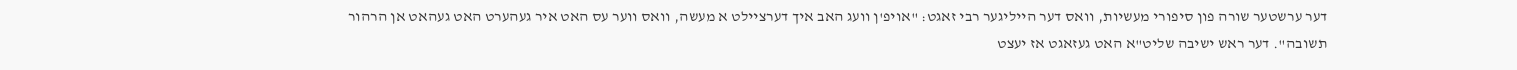דער ערשטער שורה פון סיפורי מעשיות, וואס דער הייליגער רבי זאגט: "אויפ'ן וועג האב איך דערציילט א מעשה, וואס ווער עס האט איר געהערט האט געהאט אן הרהור תשובה". דער ראש ישיבה שליט"א האט געזאגט אז יעצט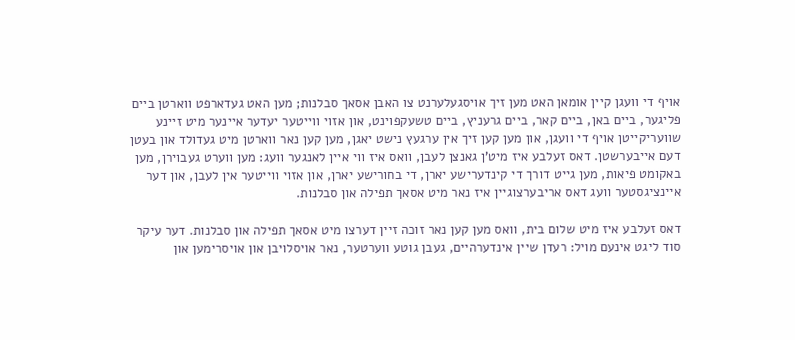אויף די וועגן קיין אומאן האט מען זיך אויסגעלערנט צו האבן אסאך סבלנות; מען האט געדארפט ווארטן ביים פליגער, ביים באן, ביים קאר, ביים גרעניץ, ביים טשעקפוינט, און אזוי ווייטער יעדער איינער מיט זיינע שוועריקייטן אויף די וועגן, און מען קען זיך אין ערגעץ נישט יאגן, מען קען נאר ווארטן מיט געדולד און בעטן דעם אייבערשטן. דאס זעלבע איז מיט'ן גאנצן לעבן, וואס איז ווי איין לאנגער וועג: מען ווערט געבוירן, מען באקומט פיאות, מען גייט דורך די קינדערישע יארן, די בחורישע יארן, און אזוי ווייטער אין לעבן, און דער איינציגסטער וועג דאס אריבערצוגיין איז נאר מיט אסאך תפילה און סבלנות.

דאס זעלבע איז מיט שלום בית, וואס מען קען נאר זוכה זיין דערצו מיט אסאך תפילה און סבלנות. דער עיקר סוד ליגט אינעם מויל: רעדן שיין אינדערהיים, געבן גוטע ווערטער, נאר אויסלויבן און אויסרימען און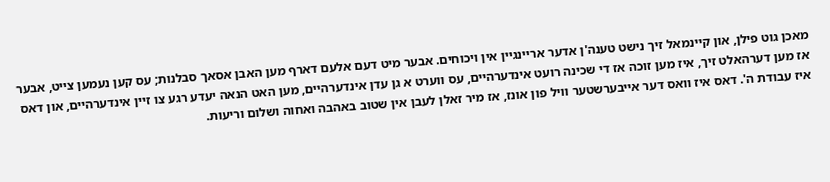מאכן גוט פילן, און קיינמאל זיך נישט טענה'ן אדער אריינגיין אין ויכוחים. אבער מיט דעם אלעם דארף מען האבן אסאך סבלנות; עס קען נעמען צייט, אבער אז מען דערהאלט זיך, איז מען זוכה אז די שכינה רועט אינדערהיים, עס ווערט א גן עדן אינדערהיים, מען האט הנאה יעדע רגע צו זיין אינדערהיים, און דאס איז עבודת ה'. דאס איז וואס דער אייבערשטער וויל פון אונז, אז מיר זאלן לעבן אין שטוב באהבה ואחוה ושלום וריעות.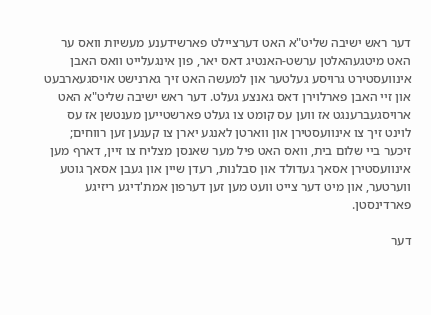דער ראש ישיבה שליט"א האט דערציילט פארשידענע מעשיות וואס ער האט מיטגעהאלטן ערשט-האנטיג דאס יאר, פון אינגעלייט וואס האבן אינוועסטירט גרויסע געלטער און למעשה האט זיך גארנישט אויסגעארבעט און זיי האבן פארלוירן דאס גאנצע געלט. דער ראש ישיבה שליט"א האט ארויסגעברענגט אז ווען עס קומט צו געלט פארשטייען מענטשן אז עס לוינט זיך צו אינוועסטירן און ווארטן לאנגע יארן צו קענען זען רווחים; זיכער ביי שלום בית, וואס האט פיל מער שאנסן מצליח צו זיין, דארף מען אינוועסטירן אסאך געדולד און סבלנות, רעדן שיין און געבן אסאך גוטע ווערטער, און מיט דער צייט וועט מען זען דערפון אמת'דיגע ריזיגע פארדינסטן.

דער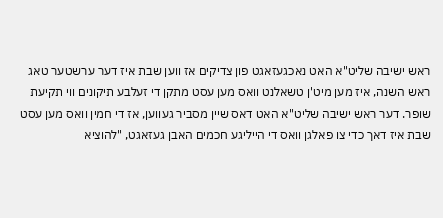ראש ישיבה שליט"א האט נאכגעזאגט פון צדיקים אז ווען שבת איז דער ערשטער טאג ראש השנה, איז מען מיט'ן טשאלנט וואס מען עסט מתקן די זעלבע תיקונים ווי תקיעת שופר. דער ראש ישיבה שליט"א האט דאס שיין מסביר געווען, אז די חמין וואס מען עסט שבת איז דאך כדי צו פאלגן וואס די הייליגע חכמים האבן געזאגט, "להוציא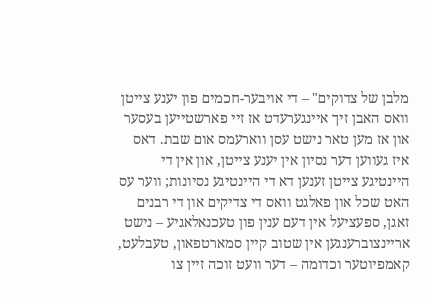מלבן של צדוקים" – די אויבער-חכמים פון יענע צייטן וואס האבן זיך איינגערעדט אז זיי פארשטייען בעסער און אז מען טאר נישט עסן ווארעמס אום שבת. דאס איז געווען דער נסיון אין יענע צייטן, און אין די היינטיגע צייטן זענען דא די היינטיגע נסיונות; ווער עס האט שכל און פאלגט וואס די צדיקים און די רבנים זאגן, ספעציעל אין דעם ענין פון טעכנאלאגיע – נישט אריינצוברענגען אין שטוב קיין סמארטפאון, טעבלעט, קאמפיוטער וכדומה – דער וועט זוכה זיין צו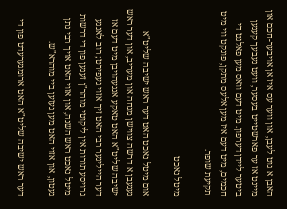האבן א גוט לעבן, און ווער עס איז אן אויבער-חכם און מיינט אז ער פארשטייט בעסער, וועט נעבעך קענען ביטער ליידן דערפון. מיט דעם וואס מען פאלגט די חכמים, מיט דעם איז מען אלעס מתקן, פונקט ווי מיט תקיעת שופר.

מיטל נאכט

אום מיטל נאכט האט דער ראש ישיבה שליט"א געגעבן א דרשה צווישן מנחה און מעריב, און דער ראש ישיבה שליט"א האט טאקע אנגעהויבן מיט דעם אז דער הייליגער רבי האט זיך אזוי געפירט; רוב לאנגע גרויסע תורות אין ליקוטי מוהר"ן זענען פון די דרשות מיטל נאכט ראש השנה, און אזוי האט אויך רבי נתן געטון, און אזוי האט מען געזען ביי מוהרא"ש.

דער ראש ישיבה שליט"א האט ארומגערעדט פון די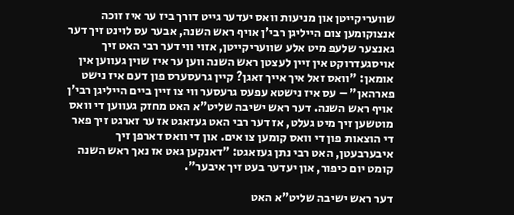שוועריקייטן און מניעות וואס יעדער גייט דורך ביז ער איז זוכה אנצוקומען צום הייליגן רבי'ן אויף ראש השנה, אבער עס לוינט זיך דער גאנצער שלעפ מיט אלע שוועריקייטן, אזוי ווי דער רבי האט זיך אויסגעדרוקט אין זיין לעצטן ראש השנה ווען ער איז שוין געווען אין אומאן: "וואס זאל איך אייך זאגן? קיין גרעסערס פון דעם איז נישט פארהאן" – עס איז נישטא עפעס גרעסער ווי צו זיין ביים הייליגן רבי'ן אויף ראש השנה. דער ראש ישיבה שליט"א האט מחזק געווען די וואס מוטשען זיך מיט געלט, אז דער רבי האט געזאגט אז ער זארגט זיך פאר די הוצאות פון די וואס קומען צו אים. און די וואס דארפן זיך איבערבעטן, האט רבי נתן געזאגט: "דאנקען גאט אז נאך ראש השנה קומט יום כיפור, און יעדער בעט זיך איבער".

דער ראש ישיבה שליט"א האט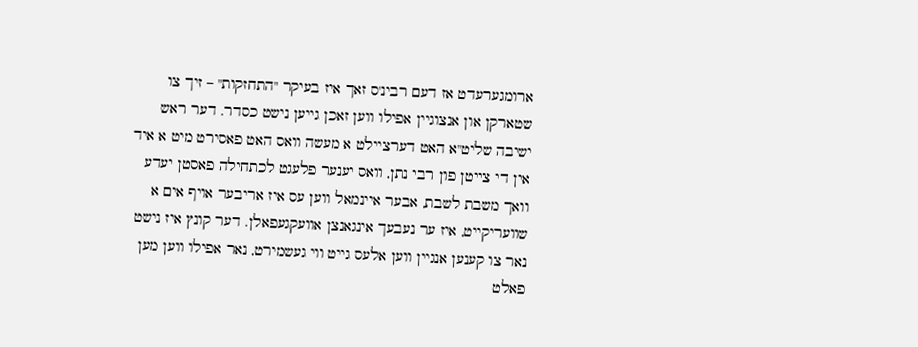ארומגערעדט אז דעם רבינ'ס זאך איז בעיקר "התחזקות" – זיך צו שטארקן און אנצוגיין אפילו ווען זאכן גייען נישט כסדר. דער ראש ישיבה שליט"א האט דערציילט א מעשה וואס האט פאסירט מיט א איד אין די צייטן פון רבי נתן, וואס יענער פלעגט לכתחילה פאסטן יעדע וואך משבת לשבת, אבער איינמאל ווען עס איז אריבער אויף אים א שוועריקייט, איז ער נעבעך אינגאנצן אוועקגעפאלן. דער קונץ איז נישט נאר צו קענען אנגיין ווען אלעס גייט ווי געשמירט, נאר אפילו ווען מען פאלט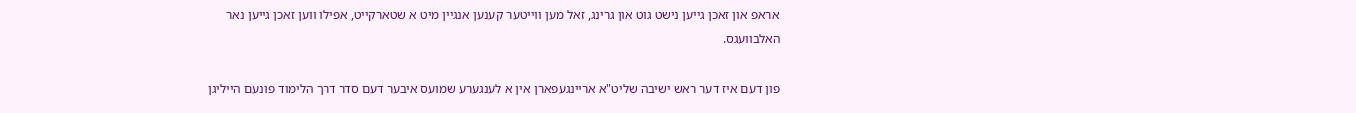אראפ און זאכן גייען נישט גוט און גרינג, זאל מען ווייטער קענען אנגיין מיט א שטארקייט, אפילו ווען זאכן גייען נאר האלבוועגס.

פון דעם איז דער ראש ישיבה שליט"א אריינגעפארן אין א לענגערע שמועס איבער דעם סדר דרך הלימוד פונעם הייליגן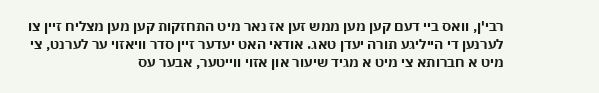רבי'ן, וואס ביי דעם קען מען ממש זען אז נאר מיט התחזקות קען מען מצליח זיין צו לערנען די הייליגע תורה יעדן טאג. אודאי האט יעדער זיין סדר וויאזוי ער לערנט, צי מיט א חברותא צי מיט א מגיד שיעור און אזוי ווייטער, אבער עס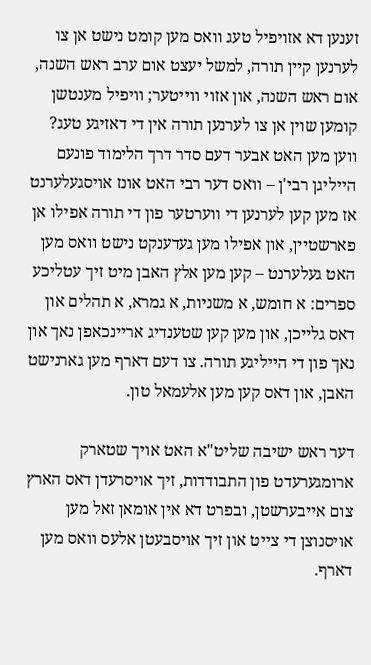זענען דא אזויפיל טעג וואס מען קומט נישט אן צו לערנען קיין תורה, למשל יעצט אום ערב ראש השנה, אום ראש השנה, און אזוי ווייטער; וויפיל מענטשן קומען שוין אן צו לערנען תורה אין די דאזיגע טעג? ווען מען האט אבער דעם סדר דרך הלימוד פונעם הייליגן רבי'ן – וואס דער רבי האט אונז אויסגעלערנט אז מען קען לערנען די ווערטער פון די תורה אפילו אן פארשטיין, און אפילו מען געדענקט נישט וואס מען האט געלערנט – קען מען אלץ האבן מיט זיך עטליכע ספרים: א חומש, א משניות, א גמרא, א תהלים און דאס גלייכן, און מען קען שטענדיג אריינכאפן נאך און נאך פון די הייליגע תורה. צו דעם דארף מען גארנישט האבן, און דאס קען מען אלעמאל טון.

דער ראש ישיבה שליט"א האט אויך שטארק ארומגערעדט פון התבודדות, זיך אויסרעדן דאס הארץ צום אייבערשטן, ובפרט דא אין אומאן זאל מען אויסנוצן די צייט און זיך אויסבעטן אלעס וואס מען דארף.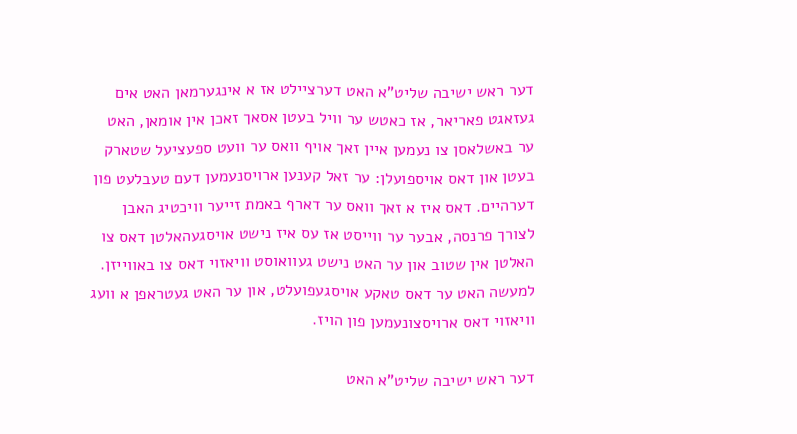דער ראש ישיבה שליט"א האט דערציילט אז א אינגערמאן האט אים געזאגט פאריאר, אז כאטש ער וויל בעטן אסאך זאכן אין אומאן, האט ער באשלאסן צו נעמען איין זאך אויף וואס ער וועט ספעציעל שטארק בעטן און דאס אויספועלן: ער זאל קענען ארויסנעמען דעם טעבלעט פון דערהיים. דאס איז א זאך וואס ער דארף באמת זייער וויכטיג האבן לצורך פרנסה, אבער ער ווייסט אז עס איז נישט אויסגעהאלטן דאס צו האלטן אין שטוב און ער האט נישט געוואוסט וויאזוי דאס צו באווייזן. למעשה האט ער דאס טאקע אויסגעפועלט, און ער האט געטראפן א וועג וויאזוי דאס ארויסצונעמען פון הויז.

דער ראש ישיבה שליט"א האט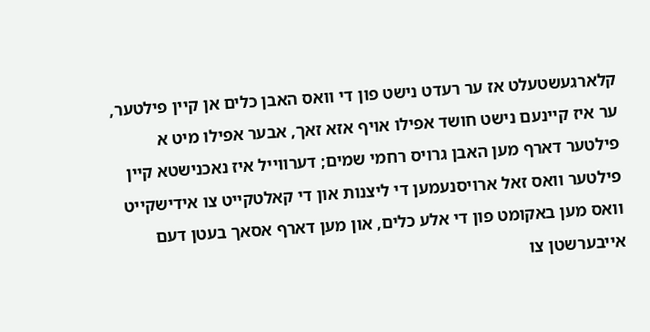קלארגעשטעלט אז ער רעדט נישט פון די וואס האבן כלים אן קיין פילטער, ער איז קיינעם נישט חושד אפילו אויף אזא זאך, אבער אפילו מיט א פילטער דארף מען האבן גרויס רחמי שמים; דערווייל איז נאכנישטא קיין פילטער וואס זאל ארויסנעמען די ליצנות און די קאלטקייט צו אידישקייט וואס מען באקומט פון די אלע כלים, און מען דארף אסאך בעטן דעם אייבערשטן צו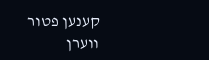קענען פטור ווערן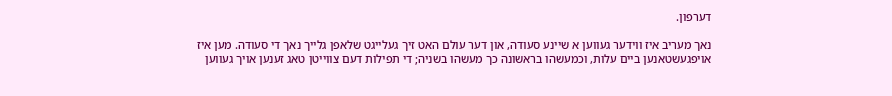דערפון.

נאך מעריב איז ווידער געווען א שיינע סעודה, און דער עולם האט זיך געלייגט שלאפן גלייך נאך די סעודה. מען איז אויפגעשטאנען ביים עלות, וכמעשהו בראשונה כך מעשהו בשניה; די תפילות דעם צווייטן טאג זענען אויך געווען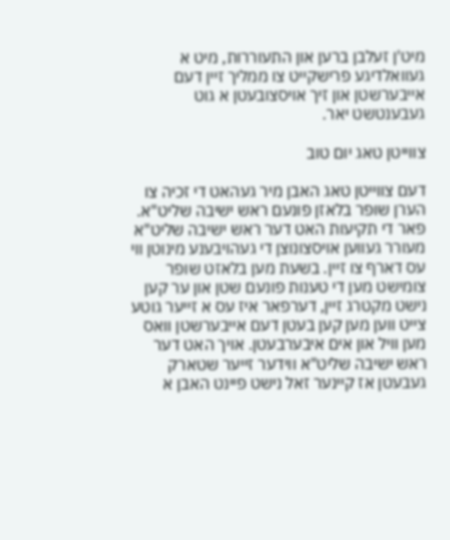מיט'ן זעלבן ברען און התעוררות, מיט א געוואלדיגע פרישקייט צו ממליך זיין דעם אייבערשטן און זיך אויסצובעטן א גוט געבענטשט יאר.

צווייטן טאג יום טוב

דעם צווייטן טאג האבן מיר געהאט די זכיה צו הערן שופר בלאזן פונעם ראש ישיבה שליט"א. פאר די תקיעות האט דער ראש ישיבה שליט"א מעורר געווען אויסצונוצן די געהויבענע מינוטן ווי עס דארף צו זיין. בשעת מען בלאזט שופר צומישט מען די טענות פונעם שטן און ער קען נישט מקטרג זיין, דערפאר איז עס א זייער גוטע צייט ווען מען קען בעטן דעם אייבערשטן וואס מען וויל און אים איבערבעטן. אויך האט דער ראש ישיבה שליט"א ווידער זייער שטארק געבעטן אז קיינער זאל נישט פיינט האבן א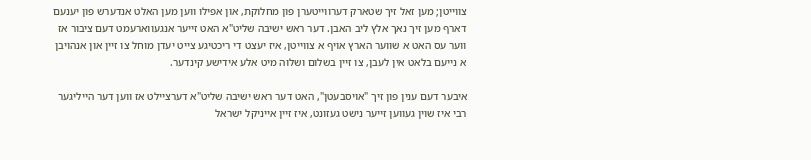צווייטן; מען זאל זיך שטארק דערווייטערן פון מחלוקת, און אפילו ווען מען האלט אנדערש פון יענעם דארף מען זיך נאך אלץ ליב האבן. דער ראש ישיבה שליט"א האט זייער אנגעווארעמט דעם ציבור אז ווער עס האט א שווער הארץ אויף א צווייטן, איז יעצט די ריכטיגע צייט יעדן מוחל צו זיין און אנהויבן א נייעם בלאט אין לעבן, צו זיין בשלום ושלוה מיט אלע אידישע קינדער.

איבער דעם ענין פון זיך "אויסבעטן", האט דער ראש ישיבה שליט"א דערציילט אז ווען דער הייליגער רבי איז שוין געווען זייער נישט געזונט, איז זיין אייניקל ישראל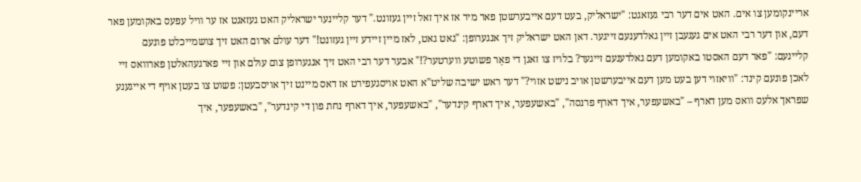אריינקומען צו אים. האט אים דער רבי געזאגט: "ישראליק, בעט דעם אייבערשטן פאר מיר אז איך זאל זיין געזונט." דער קליינער ישראליק האט געזאגט אז ער וויל עפעס באקומען פאר דעם, און דער רבי האט אים געגעבן זיין גאלדענעם זייגער. דאן האט ישראליק זיך אנגערופן: "גאט גאט, לאז מיין זיידע זיין געזונט!" דער עולם ארום האט זיך צושמייכלט פונעם קליינעם: "פאר דעם האסטו באקומען דעם גאלדענעם זייגער? בלויז צו זאגן די פאָר פשוטע ווערטער?!" אבער דער רבי האט זיך אנגערופן צום עולם און זיי פארגעהאלטן פארוואס זיי לאכן פונעם קינד: "וויאזוי דען בעט מען דעם אייבערשטן אויב נישט אזוי?" דער ראש ישיבה שליט"א האט אויסגעפירט אז דאס מיינט זיך אויסבעטן: פשוט צו בעטן אויף די אייגענע שפראך אלעס וואס מען דארף – "באשעפער, איך דארף פרנסה", "באשעפער, איך דארף קינדער", "באשעפער, איך דארף נחת פון די קינדער", "באשעפער, איך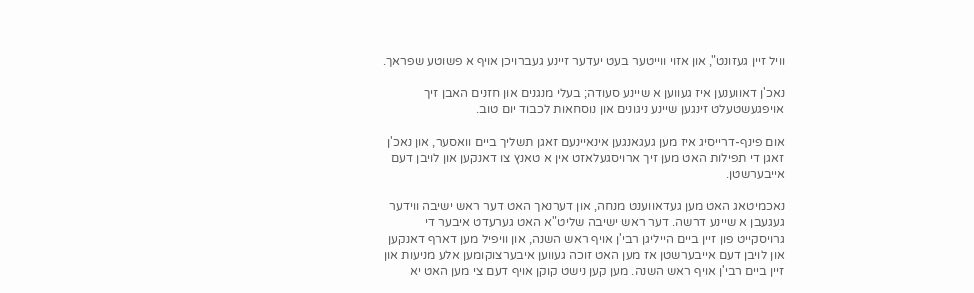וויל זיין געזונט", און אזוי ווייטער בעט יעדער זיינע געברויכן אויף א פשוטע שפראך.

נאכ'ן דאווענען איז געווען א שיינע סעודה; בעלי מנגנים און חזנים האבן זיך אויפגעשטעלט זינגען שיינע ניגונים און נוסחאות לכבוד יום טוב.

אום פינף-דרייסיג איז מען געגאנגען אינאיינעם זאגן תשליך ביים וואסער, און נאכ'ן זאגן די תפילות האט מען זיך ארויסגעלאזט אין א טאנץ צו דאנקען און לויבן דעם אייבערשטן.

נאכמיטאג האט מען געדאווענט מנחה, און דערנאך האט דער ראש ישיבה ווידער געגעבן א שיינע דרשה. דער ראש ישיבה שליט"א האט גערעדט איבער די גרויסקייט פון זיין ביים הייליגן רבי'ן אויף ראש השנה, און וויפיל מען דארף דאנקען און לויבן דעם אייבערשטן אז מען האט זוכה געווען איבערצוקומען אלע מניעות און זיין ביים רבי'ן אויף ראש השנה. מען קען נישט קוקן אויף דעם צי מען האט יא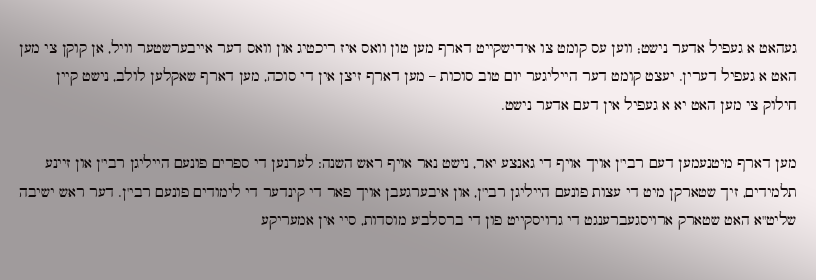געהאט א געפיל אדער נישט; ווען עס קומט צו אידישקייט דארף מען טון וואס איז ריכטיג און וואס דער אייבערשטער וויל, אן קוקן צי מען האט א געפיל דערין. יעצט קומט דער הייליגער יום טוב סוכות – מען דארף זיצן אין די סוכה, מען דארף שאקלען לולב, נישט קיין חילוק צי מען האט יא א געפיל אין דעם אדער נישט.

מען דארף מיטנעמען דעם רבי'ן אויך אויף די גאנצע יאר, נישט נאר אויף ראש השנה: לערנען די ספרים פונעם הייליגן רבי'ן און זיינע תלמידים, זיך שטארקן מיט די עצות פונעם הייליגן רבי'ן, און איבערגעבן אויך פאר די קינדער די לימודים פונעם רבי'ן. דער ראש ישיבה שליט"א האט שטארק ארויסגעברענגט די גרויסקייט פון די ברסלב'ע מוסדות, סיי אין אמעריקע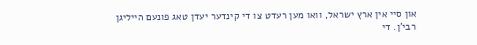און סיי אין ארץ ישראל, וואו מען רעדט צו די קינדער יעדן טאג פונעם הייליגן רבי'ן. די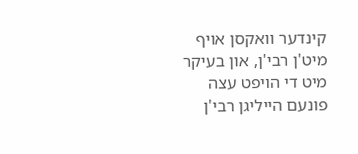קינדער וואקסן אויף מיט'ן רבי'ן, און בעיקר מיט די הויפט עצה פונעם הייליגן רבי'ן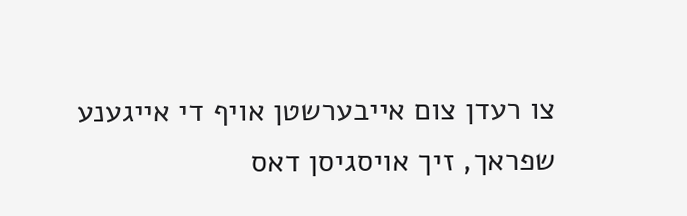צו רעדן צום אייבערשטן אויף די אייגענע שפראך, זיך אויסגיסן דאס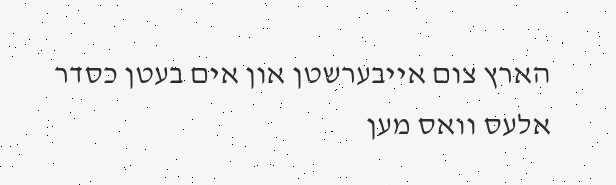הארץ צום אייבערשטן און אים בעטן כסדר אלעס וואס מען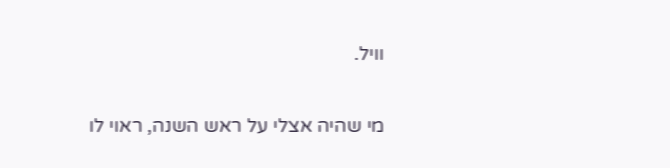וויל.

מי שהיה אצלי על ראש השנה, ראוי לו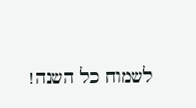לשמוח כל השנה!